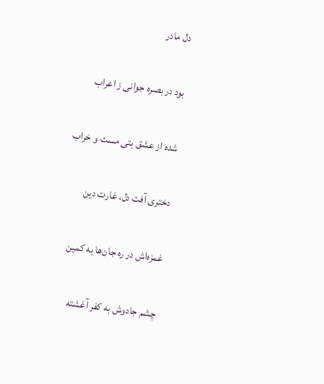دل مادر

بود در بصره جوانی ز اعراب

شده از عشق بتی مست و خراب

دختری آفت دل‌، غارت دین

غمزه‌اش در ره جان‌ها به کمین

چشم جادوش به کفر آغشته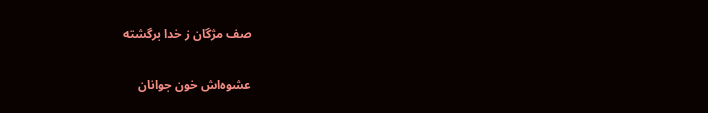صف مژگان ز خدا برگشته

عشوه‌اش خون جوانان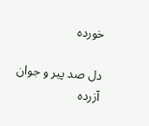خورده

دل صد پیر و جوان آزرده